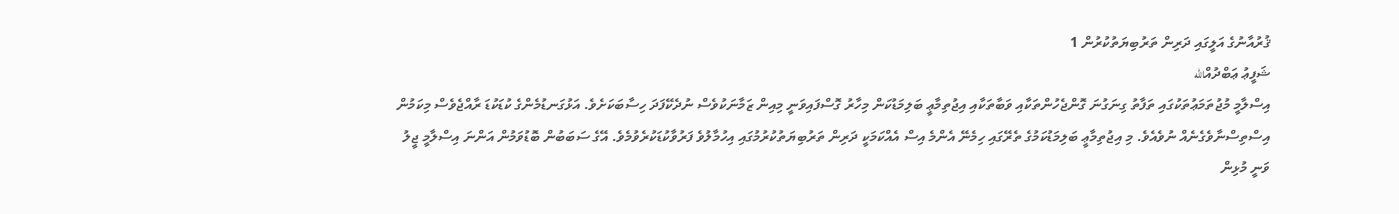ޤުރުއާނުގެ އަލީގައި ދަރިން ތަރުބިޔަތުކުރުން 1
ޝަފީޢު ޢަބްދުއްالله
އިސްލާމީ މުޖުތަމަޢުތަކުގައި ތަފާތު ގިނަގުނަ ގޮންޖެހުންތަކާއި ވަބާތަކާއި އިޖުތިމާޢީ ބަލިމަޑުކަން މިހާރު ގޮސްފައިވަނީ މިއިން ޒަމާނަކުވެސް ނުދެކޭފަދަ ހިސާބަކަށެވެ. އަޅުގަނޑުމެންގެ ކުޑަކުޑަ ރާއްޖެވެސް މިކަމުން އިސްތިސްނާވެގެނެއް ނުވެއެވެ. މި އިޖުތިމާޢީ ބަލިމަޑުކަމުގެ ތެރޭގައި ހިމެނޭ އެންމެ އިސް އެއްކަމަކީ ދަރިން ތަރުބިޔަތުކުރުމުގައި އިހުމާލުވެ ފަރުވާކުޑަކުރެވުމެވެ. އޭގެ ސަބަބުން ބޮޑުވަމުން އަންނަ އިސްލާމީ ޖީލު ވަނީ މުޅިން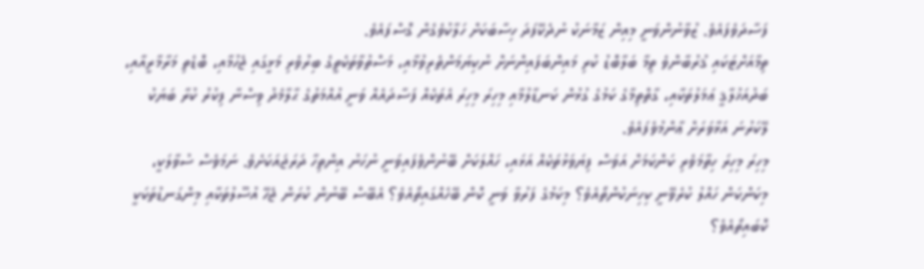ފަސާދަވެފައެވެ. ޒުވާނުންވަނީ މިއިން ޒަމާނަކު ނުދެކޭފަދަ ހިސާބަކަށް ހަލާކުވެގެން ގޮސްފައެވެ.
ތިމާއަށްޓަކައި ޤުރުބާންވެ ތިމާ ބަލާބޮޑު ކުރި މައިންބަފައިންނަށް ނުކިޔަމަންތެރިވުމާއި، މަސްތުވާތަކެތީގެ ބިރުވެރި މަޅީގައި ޖެހުމާއި، ބޮޑެތި މަރާމާރީއާއި، ބަދުއަޚުލާޤީ ޢަމަލުތަކާއި، ގާތްތިމާގެ ކަމުގެ ގުޅުން ކަނޑާލުމާއި މިހިރަ މިހިރަ އެތަކެއް ފަސާދައެއް ވަނީ އުއްމަތުގެ ޙާލާމެދު ވިސްނާ ފިކުރު ކުރާ ބަޔަކު ލޭކަރުނަ އަޅާވަރަށް ޢާންމުވެފައެވެ.
މިހިރަ މިހިރަ ހިތާމަވެރި ކަންކަމަށް އަވަސް ފިޔަވަޅުތަކެއް އަޅައި، ހައްލަކަށް ބޭނުންވެފައިވަނީ ނުހަނު އިންތިހާ ދަރަޖައަކަށެވެ. ނަމަވެސް ސުވާލަކީ، މިކަންކަން ހައްލު ކުރެވޭނީ ކިހިނަކުންތޯއެވެ؟ މިކަމުގެ ފަރުވާ ވަނީ ކޮން ބޭހެއްގައިތޯއެވެ؟ އެބޭސް ބޭނުން ކުރަން ޖެހޭ އުސޫލުތަކާއި މިންގަނޑުތަކަކީ ކޮބައިތޯއެވެ؟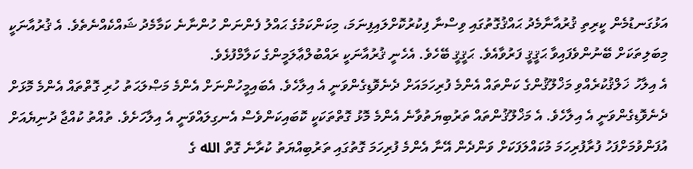އަޅުގަނޑުމެން ކީރިތި ޤުރުއާނާމެދު ޙައްޤުގޮތުގައި ވިސްނާ ފިކުރުކޮށްލައިފިނަމަ، މިކަންކަމުގެ ޙައްލު ފެންނަން ހުންނާނެ ކަމާމެދު ޝައްކެއްނެތެވެ. އެ ޤުރުއާނަކީ މިބަލިތަކަށް ބޭނުންވެފައިވާ ޙަޤީޤީ ފަރުވާއެވެ. ޙަޤީޤީ ބޭހެވެ. އެހެނީ ޤުރުއާނަކީ ރައްބުލްޢާލަމީންގެ ކަލާމްފުޅެވެ.
އެ އިލާހު ޚަލްޤުކުރެއްވި މަޚްލޫޤުންގެ ކަންތައް އެންމެ ފުރިހަމައަށް ދެނެވޮޑިގެންވަނީ އެ އިލާހެވެ. އެބައިމީހުންނަށް އެންމެ މަޞްލަޙަތު ހުރި ގޮތްތައް އެންމެ މޮޅަށް ދެނެވޮޑިގެންވަނީ އެ އިލާހެވެ. އެ މަޚްލޫޤުންތައް ތަރުބިޔަތުވާނެ އެންމެ މޮޅު ގޮތްތަކަކީ ކޮބައިކަންވެސް އެނގިލައްވަނީ އެ އިލާހަށެވެ. ތުއްތު ކުއްޖާ ދުނިޔެއަށް އުފަންވުމަށްފަހު ފުރާފުރިހަމަ މުކައްލަފަކަށް ވަންދެން އޭނާ އެންމެ ފުރިހަމަ ގޮތުގައި ތަރުބިއްޔަތު ކުރާނެ ގޮތް الله ގެ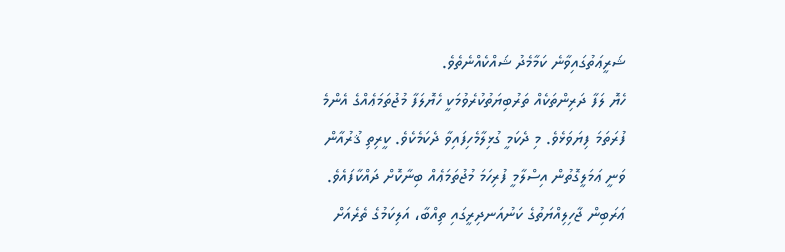ޝަރީޢަތުގައިވާނެ ކަމާމެދު ޝައްކެއްނެތެވެ.
ހެޔޮ ލަފާ ދަރިންތަކެއް ތަރުބިޔަތުކުރެވުމަކީ ހެޔޮލަފާ މުޖުތަމަޢެއްގެ އެންމެ ފުރަތަމަ ފިޔަވަޅެވެ. މި ދެކަމީ ގުޅިލާމެހިފައިވާ ދެކަމެކެވެ. ކީރިތި ޤުރުއާން ވަނީ ޢަމަލީގޮތުން އިސްލާމީ ފުރިހަމަ މުޖުތަމަޢެއް ބިނާކޮށް ދައްކާފައެވެ. ޢަރަބިން ޖާހިލިއްޔަތުގެ ކަނުއަނދިރީގައި ތިއްބާ، އަލިކަމުގެ ތެރެއަށް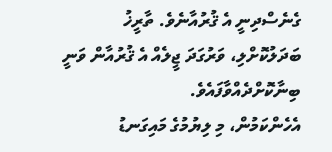ގެނެސްދިނީ އެ ޤުރުއާނެވެ. ތާރީޚު ބަދަލުކޮށްލި، ވަރުގަދަ ޖީލެއް އެ ޤުރުއާން ވަނީ ބިނާކޮށްދެއްވާފައެވެ.
އެހެންކަމުން، މި ލިޔުމުގެ މައިގަނޑު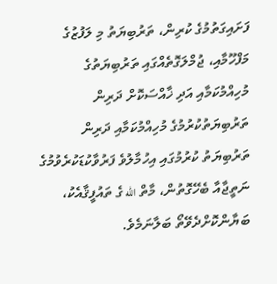ފަށައިގަތުމުގެ ކުރިން، ތަރުބިޔަތު މި ލަފުޒުގެ މަފްހޫމާއި، ޖުމްލަގޮތެއްގައި ތަރުބިޔަތުގެ މުހިއްމުކަމާއި އަދި ޚާއްސަކޮށް ދަރިން ތަރުބިޔަތުކުރުމުގެ މުހިއްމުކަމާއި ދަރިން ތަރުބިޔަތު ކުރުމުގައި އިހުމާލުވެ ފަރުވާކުޑަކުރެވުމުގެ ނަތީޖާއާ ބެހޭގޮތުން، މާތް الله ގެ ތައުފީޤާއެކު، ބަޔާންކޮށްދެވޭތޯ ބަލާނަމެވެ.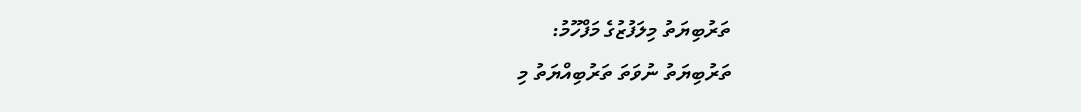ތަރުބިޔަތު މިލަފުޒުގެ މަފްހޫމު:
ތަރުބިޔަތު ނުވަތަ ތަރުބިއްޔަތު މި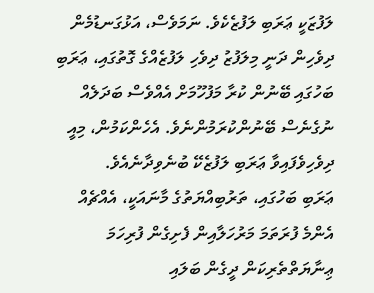ލަފުޒަކީ ޢަރަބި ލަފުޒެކެވެ. ނަމަވެސް، އަޅުގަނޑުމެން ދިވެހިން ދަނީ މިލަފުޒު ދިވެހި ލަފުޒެއްގެ ގޮތުގައި، ޢަރަބި ބަހުގައި ބޭނުން ކުރާ މަފުހޫމަށް އެއްވެސް ބަދަލެއް ނުގެނެސް ބޭނުންކުރަމުންނެވެ. އެހެންކަމުން، މިއީ ދިވެހިވެފައިވާ ޢަރަބި ލަފުޒެކޭ ބުނެވިދާނެއެވެ.
ޢަރަބި ބަހުގައި، ތަރުބިއްޔަތުގެ މާނައަކީ، އެއްޗެއް އެންމެ ފުރަތަމަ މަރުހަލާއިން ފެށިގެން ފުރިހަމަ ޢިނާޔަތްތެރިކަން ދީގެން ބަލައި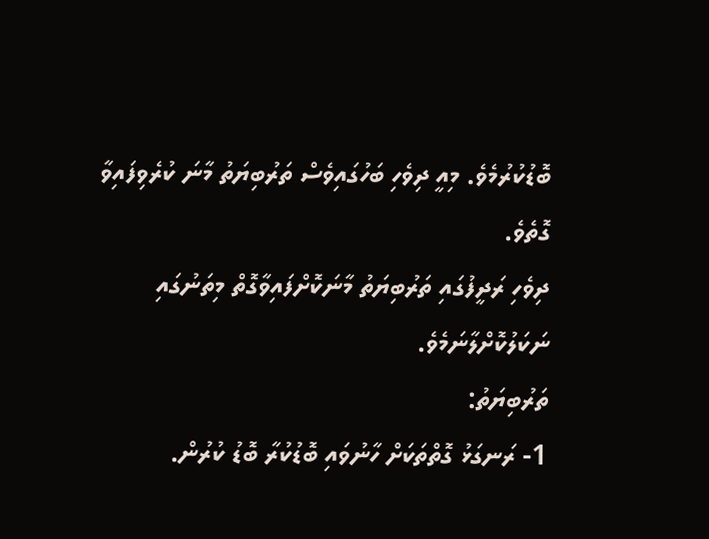ބޮޑުކުރުމެވެ. މިއީ ދިވެހި ބަހުގައިވެސް ތަރުބިޔަތު މާނަ ކުރެވިފައިވާ ގޮތެވެ.
ދިވެހި ރަދީފުގައި ތަރުބިޔަތު މާނަކޮށްފައިވާގޮތް މިތަނުގައި ނަކަލުކޮށްލާނަމެވެ.
ތަރުބިޔަތު:
1- ރަނގަޅު ގޮތްތަކަށް ހާނުވައި ބޮޑުކުރާ ބޮޑު ކުރުން.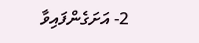2- އަށަގެންފައިވާ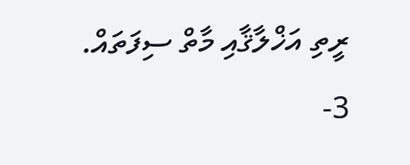ރީތި އަޚްލާޤާއި މާތް ސިފަތައް.
3-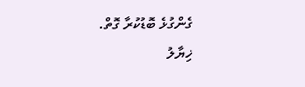ގެންގުޅެ ބޮޑުކުރާ ގޮތް.
ޚިޔާލު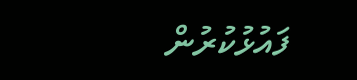ފައުޅުކުރުން